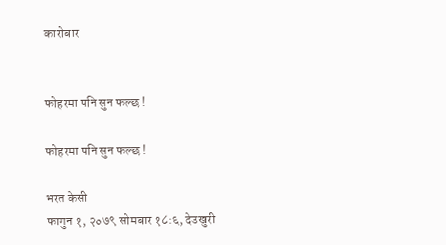कारोबार


फोहरमा पनि सुन फल्छ !

फोहरमा पनि सुन फल्छ !

भरत केसी
फागुन १, २०७९ सोमबार १८:६, देउखुरी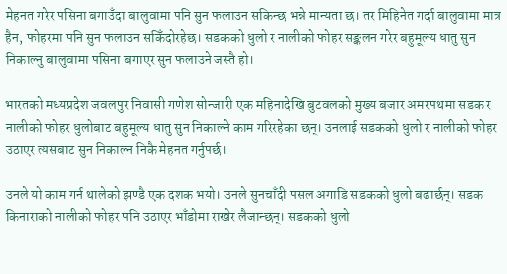मेहनत गरेर पसिना बगाउँदा बालुवामा पनि सुन फलाउन सकिन्छ भन्ने मान्यता छ। तर मिहिनेत गर्दा बालुवामा मात्र हैन, फोहरमा पनि सुन फलाउन सकिँदोरहेछ। सडकको धुलो र नालीको फोहर सङ्कलन गरेर बहुमूल्य धातु सुन निकाल्नु बालुवामा पसिना बगाएर सुन फलाउने जस्तै हो।

भारतको मध्यप्रदेश जवलपुर निवासी गणेश सोन्जारी एक महिनादेखि बुटवलको मुख्य बजार अमरपथमा सडक र नालीको फोहर धुलोबाट बहुमूल्य धातु सुन निकाल्ने काम गरिरहेका छन्। उनलाई सडकको धुलो र नालीको फोहर उठाएर त्यसबाट सुन निकाल्न निकै मेहनत गर्नुपर्छ।

उनले यो काम गर्न थालेको झण्डै एक दशक भयो। उनले सुनचाँदी पसल अगाडि सडकको धुलो बढार्छन्। सडक किनाराको नालीको फोहर पनि उठाएर भाँडोमा राखेर लैजान्छन्। सडकको धुलो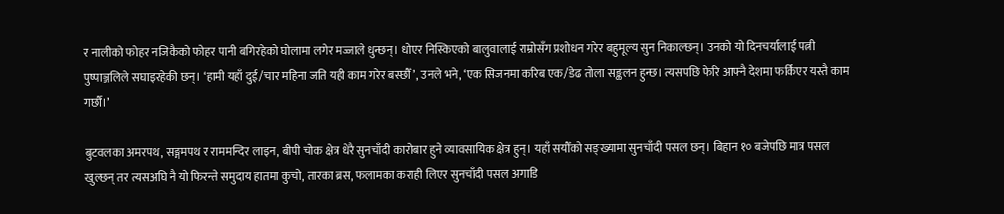र नालीको फोहर नजिकैको फोहर पानी बगिरहेको घोलामा लगेर मज्जाले धुन्छन्। धोएर निस्किएको बालुवालाई राम्रोसँग प्रशोधन गरेर बहुमूल्य सुन निकाल्छन्। उनको यो दिनचर्यालाई पत्नी पुष्पाञ्जलिले सघाइरहेकी छन्। ‘हामी यहाँ दुई/चार महिना जति यही काम गरेर बस्छौँ’, उनले भने, ‘एक सिजनमा करिब एक/डेढ तोला सङ्कलन हुन्छ। त्यसपछि फेरि आफ्नै देशमा फर्किएर यस्तै काम गर्छौं।’

बुटवलका अमरपथ, सङ्गमपथ र राममन्दिर लाइन, बीपी चोक क्षेत्र धेरै सुनचाँदी कारोबार हुने व्यावसायिक क्षेत्र हुन्। यहाँ सयौँको सङ्ख्यामा सुनचाँदी पसल छन्। बिहान १० बजेपछि मात्र पसल खुल्छन् तर त्यसअघि नै यो फिरन्ते समुदाय हातमा कुचो, तारका ब्रस, फलामका कराही लिएर सुनचाँदी पसल अगाडि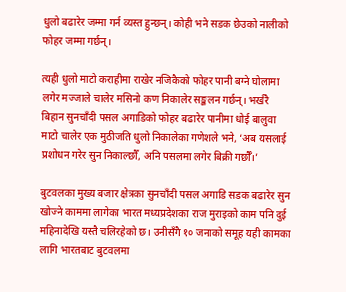धुलो बढारेर जम्मा गर्न व्यस्त हुन्छन्। कोही भने सडक छेउको नालीको फोहर जम्मा गर्छन्।

त्यही धुलो माटो कराहीमा राखेर नजिकैको फोहर पानी बग्ने घोलामा लगेर मज्जाले चालेर मसिनो कण निकालेर सङ्कलन गर्छन्। भर्खरै बिहान सुनचाँदी पसल अगाडिको फोहर बढारेर पानीमा धोई बालुवा माटो चालेर एक मुठीजति धुलो निकालेका गणेशले भने, ‘अब यसलाई प्रशोधन गरेर सुन निकाल्छौँ, अनि पसलमा लगेर बिक्री गर्छौँ।’

बुटवलका मुख्य बजार क्षेत्रका सुनचाँदी पसल अगाडि सडक बढारेर सुन खोज्ने काममा लागेका भारत मध्यप्रदेशका राज मुराइको काम पनि दुई महिनादेखि यस्तै चलिरहेको छ। उनीसँगै १० जनाको समूह यही कामका लागि भारतबाट बुटवलमा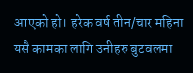आएको हो। हरेक वर्ष तीन/चार महिना यसै कामका लागि उनीहरु बुटवलमा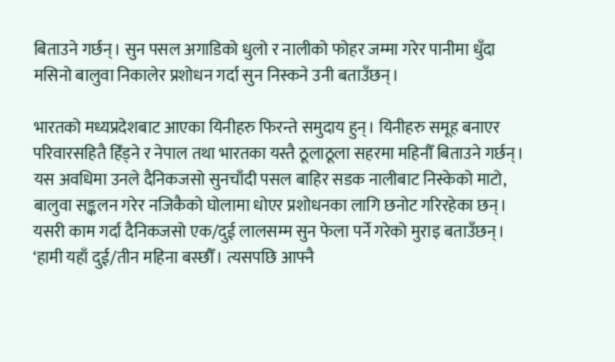बिताउने गर्छन्। सुन पसल अगाडिको धुलो र नालीको फोहर जम्मा गरेर पानीमा धुँदा मसिनो बालुवा निकालेर प्रशोधन गर्दा सुन निस्कने उनी बताउँछन्।

भारतको मध्यप्रदेशबाट आएका यिनीहरु फिरन्ते समुदाय हुन्। यिनीहरु समूह बनाएर परिवारसहितै हिँड्ने र नेपाल तथा भारतका यस्तै ठूलाठूला सहरमा महिनौँ बिताउने गर्छन्। यस अवधिमा उनले दैनिकजसो सुनचाँदी पसल बाहिर सडक नालीबाट निस्केको माटो, बालुवा सङ्कलन गरेर नजिकैको घोलामा धोएर प्रशोधनका लागि छनोट गरिरहेका छन्। यसरी काम गर्दा दैनिकजसो एक/दुई लालसम्म सुन फेला पर्ने गरेको मुराइ बताउँछन्। ‘हामी यहाँ दुई/तीन महिना बस्छौँ। त्यसपछि आफ्नै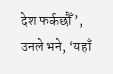देश फर्कछौँ’, उनले भने, ‘यहाँ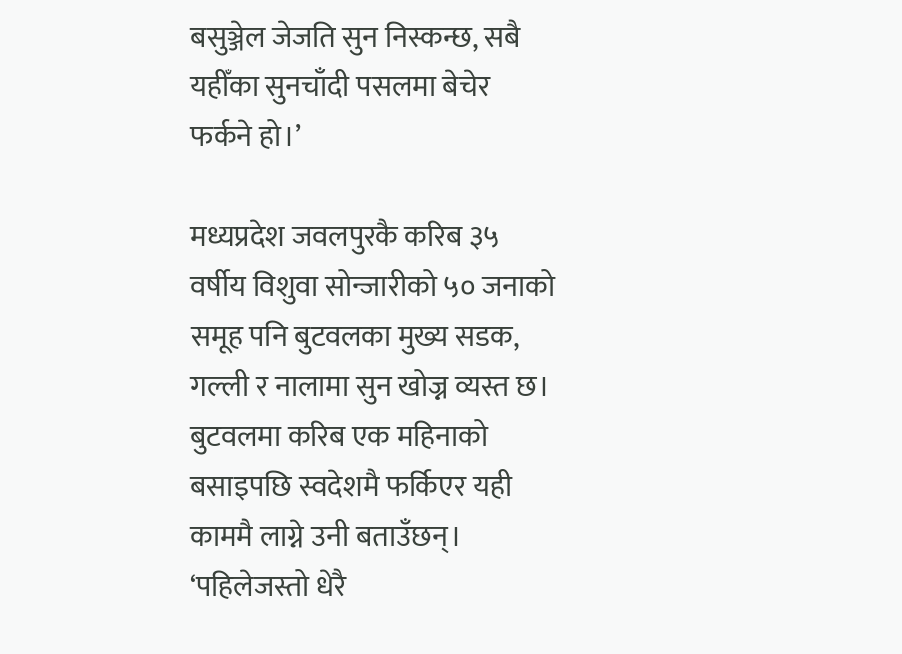बसुञ्जेल जेजति सुन निस्कन्छ, सबै यहीँका सुनचाँदी पसलमा बेचेर फर्कने हो।’

मध्यप्रदेश जवलपुरकै करिब ३५ वर्षीय विशुवा सोन्जारीको ५० जनाको समूह पनि बुटवलका मुख्य सडक, गल्ली र नालामा सुन खोज्न व्यस्त छ। बुटवलमा करिब एक महिनाको बसाइपछि स्वदेशमै फर्किएर यही काममै लाग्ने उनी बताउँछन्। ‘पहिलेजस्तो धेरै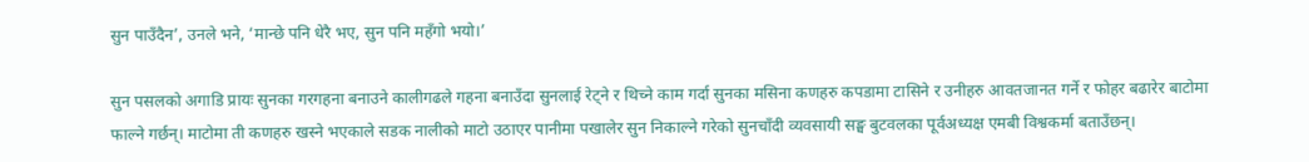सुन पाउँदैन’, उनले भने, ‘मान्छे पनि धेरै भए, सुन पनि महँगो भयो।’

सुन पसलको अगाडि प्रायः सुनका गरगहना बनाउने कालीगढले गहना बनाउँदा सुनलाई रेट्ने र थिच्ने काम गर्दा सुनका मसिना कणहरु कपडामा टासिने र उनीहरु आवतजानत गर्ने र फोहर बढारेर बाटोमा फाल्ने गर्छन्। माटोमा ती कणहरु खस्ने भएकाले सडक नालीको माटो उठाएर पानीमा पखालेर सुन निकाल्ने गरेको सुनचाँदी व्यवसायी सङ्घ बुटवलका पूर्वअध्यक्ष एमबी विश्वकर्मा बताउँछन्।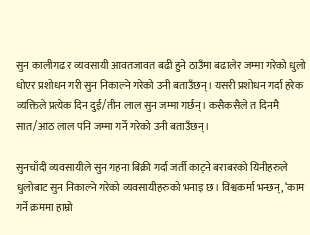सुन कालीगढ र व्यवसायी आवतजावत बढी हुने ठाउँमा बढालेर जम्मा गरेको धुलो धोएर प्रशोधन गरी सुन निकाल्ने गरेको उनी बताउँछन्। यसरी प्रशोधन गर्दा हरेक व्यक्तिले प्रत्येक दिन दुई/तीन लाल सुन जम्मा गर्छन्। कसैकसैले त दिनमै सात/आठ लाल पनि जम्मा गर्ने गरेको उनी बताउँछन्।

सुनचाँदी व्यवसायीले सुन गहना बिक्री गर्दा जर्ती काट्ने बराबरको यिनीहरुले धुलोबाट सुन निकाल्ने गरेको व्यवसायीहरुको भनाइ छ। विश्वकर्मा भन्छन्, ‘काम गर्ने क्रममा हाम्रो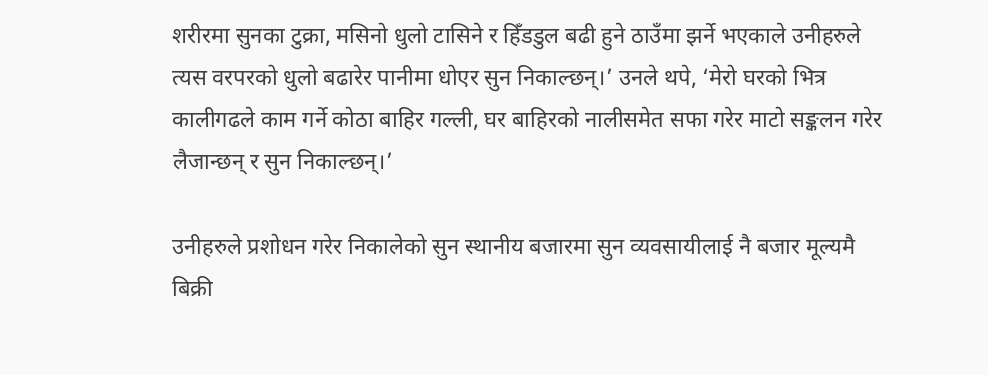शरीरमा सुनका टुक्रा, मसिनो धुलो टासिने र हिँडडुल बढी हुने ठाउँमा झर्ने भएकाले उनीहरुले त्यस वरपरको धुलो बढारेर पानीमा धोएर सुन निकाल्छन्।’ उनले थपे, ‘मेरो घरको भित्र कालीगढले काम गर्ने कोठा बाहिर गल्ली, घर बाहिरको नालीसमेत सफा गरेर माटो सङ्कलन गरेर लैजान्छन् र सुन निकाल्छन्।’

उनीहरुले प्रशोधन गरेर निकालेको सुन स्थानीय बजारमा सुन व्यवसायीलाई नै बजार मूल्यमै बिक्री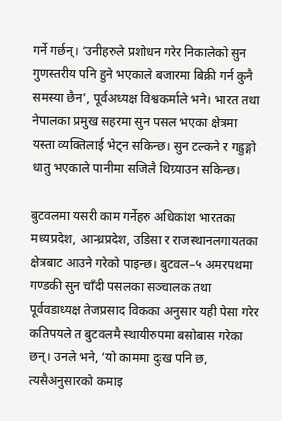गर्ने गर्छन्। ‘उनीहरुले प्रशोधन गरेर निकालेको सुन गुणस्तरीय पनि हुने भएकाले बजारमा बिक्री गर्न कुनै समस्या छैन’, पूर्वअध्यक्ष विश्वकर्माले भने। भारत तथा नेपालका प्रमुख सहरमा सुन पसल भएका क्षेत्रमा यस्ता व्यक्तिलाई भेट्न सकिन्छ। सुन टल्कने र गह्रुङ्गो धातु भएकाले पानीमा सजिलै थिग्र्याउन सकिन्छ।

बुटवलमा यसरी काम गर्नेहरु अधिकांश भारतका मध्यप्रदेश, आन्ध्रप्रदेश, उडिसा र राजस्थानलगायतका क्षेत्रबाट आउने गरेको पाइन्छ। बुटवल–५ अमरपथमा गण्डकी सुन चाँदी पसलका सञ्चालक तथा पूर्ववडाध्यक्ष तेजप्रसाद विकका अनुसार यही पेसा गरेर कतिपयले त बुटवलमै स्थायीरुपमा बसोबास गरेका छन्। उनले भने, ‘यो काममा दुःख पनि छ, त्यसैअनुसारको कमाइ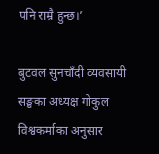पनि राम्रै हुन्छ।’

बुटवल सुनचाँदी व्यवसायी सङ्घका अध्यक्ष गोकुल विश्वकर्माका अनुसार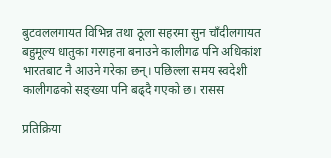बुटवललगायत विभिन्न तथा ठूला सहरमा सुन चाँदीलगायत बहुमूल्य धातुका गरगहना बनाउने कालीगढ पनि अधिकांश भारतबाट नै आउने गरेका छन्। पछिल्ला समय स्वदेशी कालीगढको सङ्ख्या पनि बढ्दै गएको छ। रासस

प्रतिक्रिया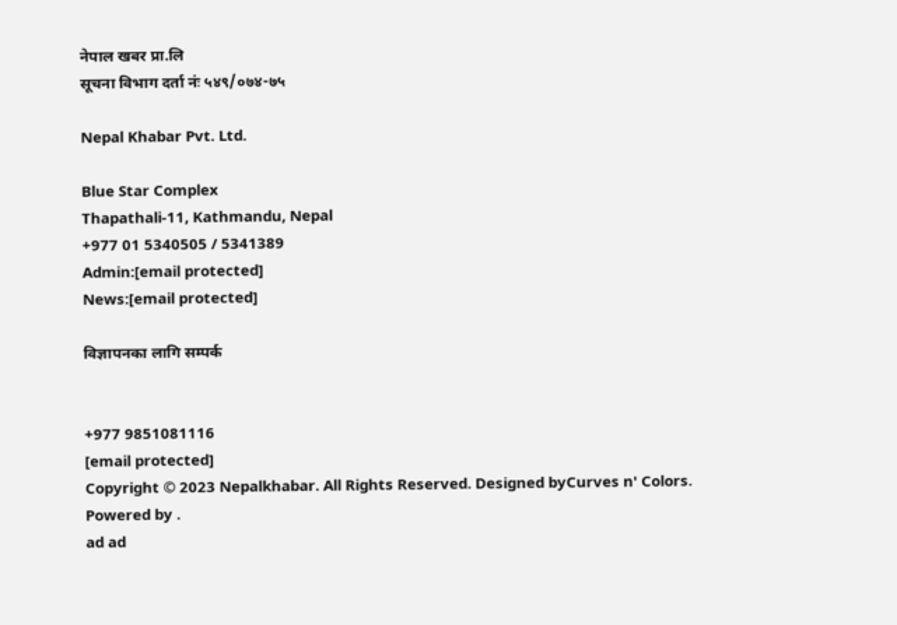नेपाल खबर प्रा.लि
सूचना विभाग दर्ता नंः ५४९/०७४-७५

Nepal Khabar Pvt. Ltd.

Blue Star Complex
Thapathali-11, Kathmandu, Nepal
+977 01 5340505 / 5341389
Admin:[email protected]
News:[email protected]

विज्ञापनका लागि सम्पर्क


+977 9851081116
[email protected]
Copyright © 2023 Nepalkhabar. All Rights Reserved. Designed byCurves n' Colors. Powered by .
ad ad